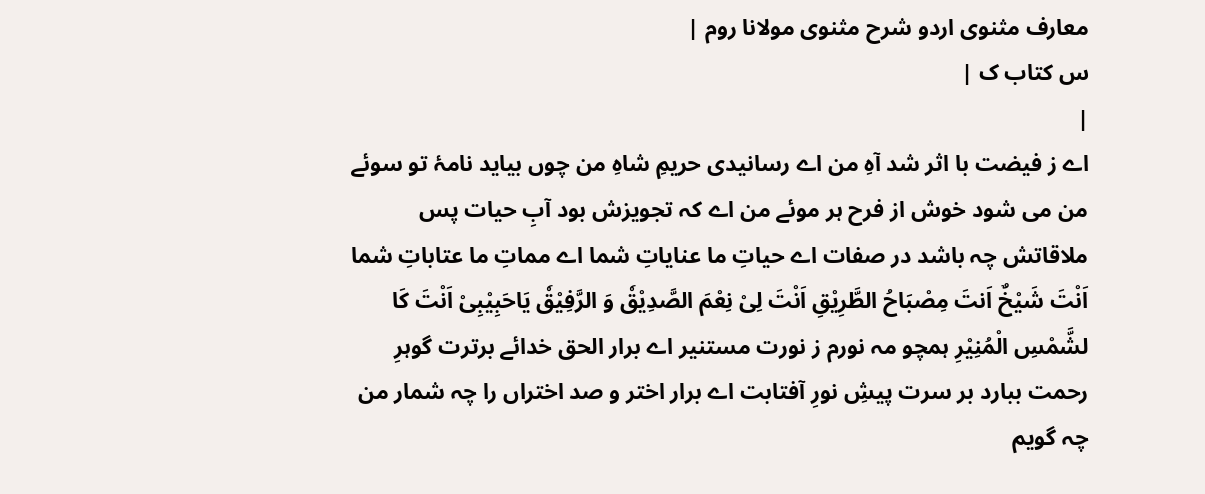معارف مثنوی اردو شرح مثنوی مولانا روم |
س کتاب ک |
|
اے ز فیضت با اثر شد آہِ من اے رسانیدی حریمِ شاہِ من چوں بیاید نامۂ تو سوئے من می شود خوش از فرح ہر موئے من اے کہ تجویزش بود آبِ حیات پس ملاقاتش چہ باشد در صفات اے حیاتِ ما عنایاتِ شما اے مماتِ ما عتاباتِ شما اَنْتَ شَیْخٌ اَنتَ مِصْبَاحُ الطَّرِیْقِ اَنْتَ لِیْ نِعْمَ الصَّدِیْقٗ وَ الرَّفِیْقٗ یَاحَبِیْبِیْ اَنْتَ کَا لشَّمْسِ الْمُنِیْرِ ہمچو مہ نورم ز نورت مستنیر اے برار الحق خدائے برترت گوہرِ رحمت ببارد بر سرت پیشِ نورِ آفتابت اے برار اختر و صد اختراں را چہ شمار من چہ گویم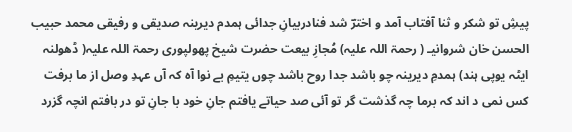پیشِ تو شکر و ثنا آفتاب آمد و اخترؔ شد فنادربیانِ جدائی ہمدم دیرینہ صدیقی و رفیقی محمد حبیب الحسن خان شروانیـ ( رحمۃ اللہ علیہ) مُجازِ بیعت حضرت شیخ پھولپوری رحمۃ اللہ علیہ( ڈھولنہ ایٹہ یوپی ہند) ہمدمِ دیرینہ چو باشد جدا روح باشد چوں یتیمِ بے نوا آہ کہ آں عہدِ وصل از ما برفت کس نمی د اند کہ برما چہ گذشت گر تو آئی صد حیاتے یافتم جانِ خود با جانِ تو در بافتم انچہ گزرد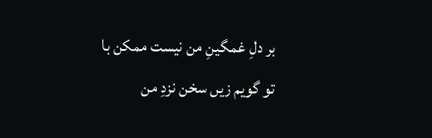بر دلِ غمگینِ من نیست ممکن با تو گویم زیں سخن نزدِ من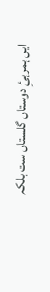ایں ہمرہیِٔ دوستاں گلستاں ست بلکہ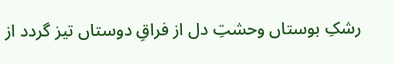رشکِ بوستاں وحشتِ دل از فراقِ دوستاں تیز گردد از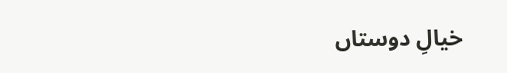خیالِ دوستاں